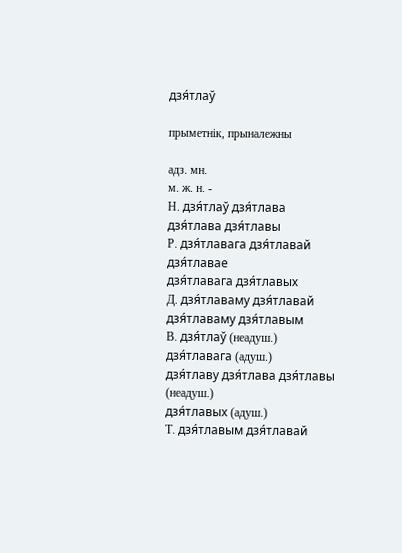дзя́тлаў

прыметнік, прыналежны

адз. мн.
м. ж. н. -
Н. дзя́тлаў дзя́тлава дзя́тлава дзя́тлавы
Р. дзя́тлавага дзя́тлавай
дзя́тлавае
дзя́тлавага дзя́тлавых
Д. дзя́тлаваму дзя́тлавай дзя́тлаваму дзя́тлавым
В. дзя́тлаў (неадуш.)
дзя́тлавага (адуш.)
дзя́тлаву дзя́тлава дзя́тлавы (неадуш.)
дзя́тлавых (адуш.)
Т. дзя́тлавым дзя́тлавай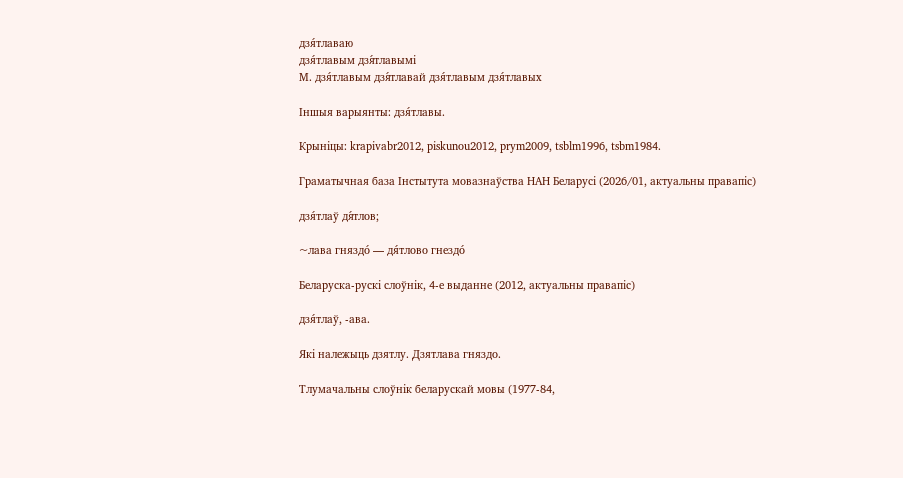дзя́тлаваю
дзя́тлавым дзя́тлавымі
М. дзя́тлавым дзя́тлавай дзя́тлавым дзя́тлавых

Іншыя варыянты: дзя́тлавы.

Крыніцы: krapivabr2012, piskunou2012, prym2009, tsblm1996, tsbm1984.

Граматычная база Інстытута мовазнаўства НАН Беларусі (2026/01, актуальны правапіс)

дзя́тлаў дя́тлов;

~лава гняздо́ — дя́тлово гнездо́

Беларуска-рускі слоўнік, 4-е выданне (2012, актуальны правапіс)

дзя́тлаў, ‑ава.

Які належыць дзятлу. Дзятлава гняздо.

Тлумачальны слоўнік беларускай мовы (1977-84,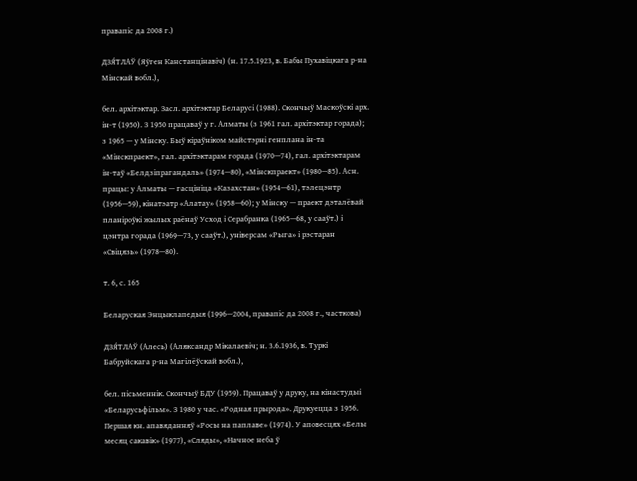правапіс да 2008 г.)

ДЗЯ́ТЛАЎ (Яўген Канстанцінавіч) (н. 17.5.1923, в. Бабы Пухавіцкага р-на Мінскай вобл.),

бел. архітэктар. Засл. архітэктар Беларусі (1988). Скончыў Маскоўскі арх. ін-т (1950). З 1950 працаваў у г. Алматы (з 1961 гал. архітэктар горада); з 1965 — у Мінску. Быў кіраўніком майстэрні генплана ін-та «Мінскпраект», гал. архітэктарам горада (1970—74), гал. архітэктарам ін-таў «Белдзіпрагандаль» (1974—80), «Мінскпраект» (1980—85). Асн. працы: у Алматы — гасцініца «Казахстан» (1954—61), тэлецэнтр (1956—59), кінатэатр «Алатау» (1958—60); у Мінску — праект дэталёвай планіроўкі жылых раёнаў Усход і Серабранка (1965—68, у сааўт.) і цэнтра горада (1969—73, у сааўт.), універсам «Рыга» і рэстаран «Свіцязь» (1978—80).

т. 6, с. 165

Беларуская Энцыклапедыя (1996—2004, правапіс да 2008 г., часткова)

ДЗЯ́ТЛАЎ (Алесь) (Аляксандр Мікалаевіч; н. 3.6.1936, в. Туркі Бабруйскага р-на Магілёўскай вобл.),

бел. пісьменнік. Скончыў БДУ (1959). Працаваў у друку, на кінастудыі «Беларусьфільм». З 1980 у час. «Родная прырода». Друкуецца з 1956. Першая кн. апавяданняў «Росы на паплаве» (1974). У аповесцях «Белы месяц сакавік» (1977), «Сляды», «Начное неба ў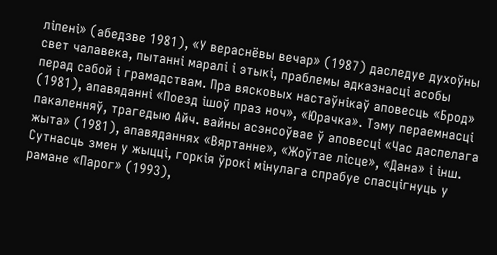ліпені» (абедзве 1981), «У вераснёвы вечар» (1987) даследуе духоўны свет чалавека, пытанні маралі і этыкі, праблемы адказнасці асобы перад сабой і грамадствам. Пра вясковых настаўнікаў аповесць «Брод» (1981), апавяданні «Поезд ішоў праз ноч», «Юрачка». Тэму пераемнасці пакаленняў, трагедыю Айч. вайны асэнсоўвае ў аповесці «Час даспелага жыта» (1981), апавяданнях «Вяртанне», «Жоўтае лісце», «Дана» і інш. Сутнасць змен у жыцці, горкія ўрокі мінулага спрабуе спасцігнуць у рамане «Парог» (1993),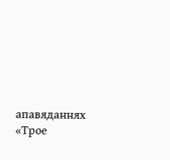апавяданнях «Трое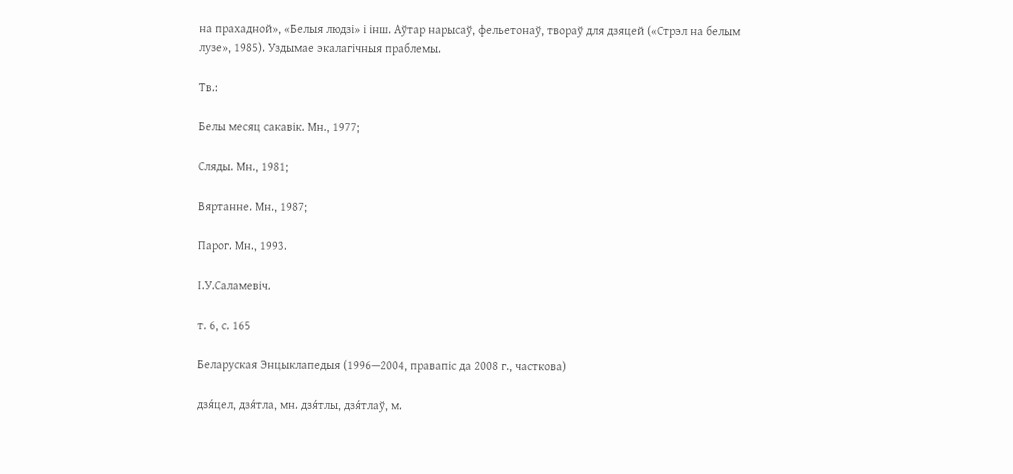на прахадной», «Белыя людзі» і інш. Аўтар нарысаў, фельетонаў, твораў для дзяцей («Стрэл на белым лузе», 1985). Уздымае экалагічныя праблемы.

Тв.:

Белы месяц сакавік. Мн., 1977;

Сляды. Мн., 1981;

Вяртанне. Мн., 1987;

Парог. Мн., 1993.

І.У.Саламевіч.

т. 6, с. 165

Беларуская Энцыклапедыя (1996—2004, правапіс да 2008 г., часткова)

дзя́цел, дзя́тла, мн. дзя́тлы, дзя́тлаў, м.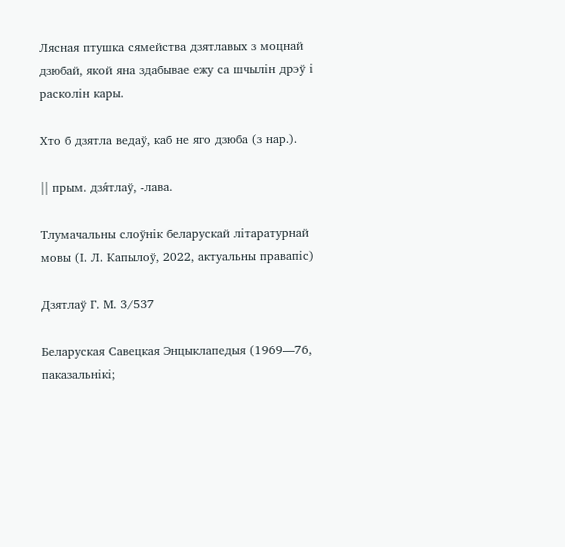Лясная птушка сямейства дзятлавых з моцнай дзюбай, якой яна здабывае ежу са шчылін дрэў і расколін кары.

Хто б дзятла ведаў, каб не яго дзюба (з нар.).

|| прым. дзя́тлаў, -лава.

Тлумачальны слоўнік беларускай літаратурнай мовы (І. Л. Капылоў, 2022, актуальны правапіс)

Дзятлаў Г. М. 3/537

Беларуская Савецкая Энцыклапедыя (1969—76, паказальнікі;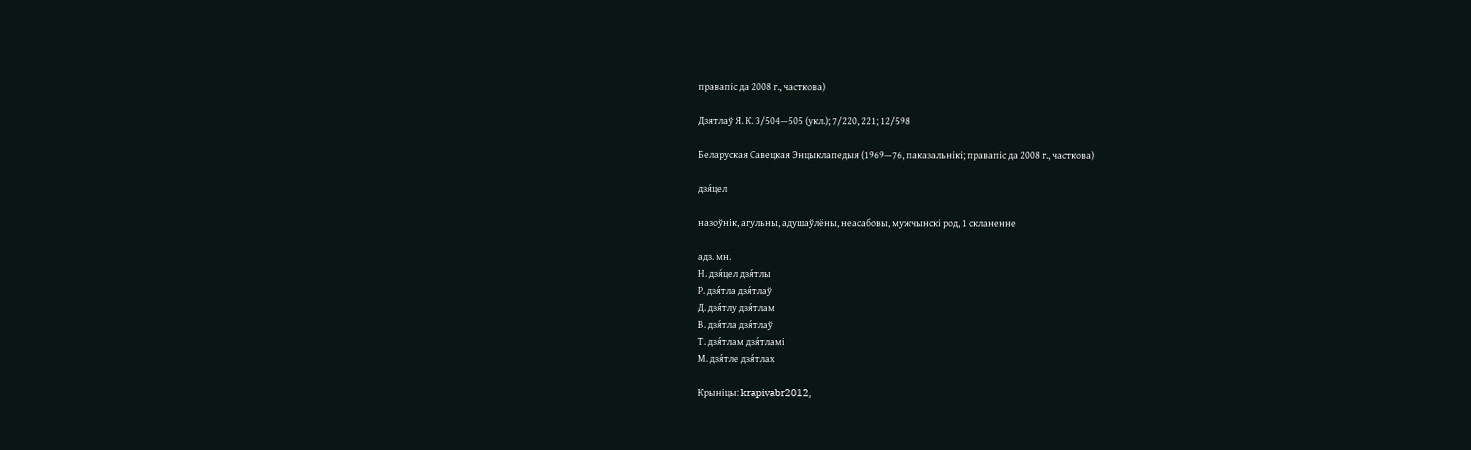правапіс да 2008 г., часткова)

Дзятлаў Я. К. 3/504—505 (укл.); 7/220, 221; 12/598

Беларуская Савецкая Энцыклапедыя (1969—76, паказальнікі; правапіс да 2008 г., часткова)

дзя́цел

назоўнік, агульны, адушаўлёны, неасабовы, мужчынскі род, 1 скланенне

адз. мн.
Н. дзя́цел дзя́тлы
Р. дзя́тла дзя́тлаў
Д. дзя́тлу дзя́тлам
В. дзя́тла дзя́тлаў
Т. дзя́тлам дзя́тламі
М. дзя́тле дзя́тлах

Крыніцы: krapivabr2012,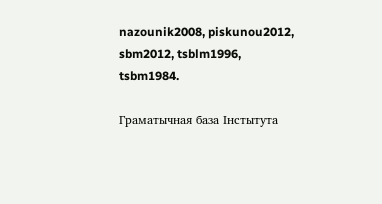nazounik2008, piskunou2012, sbm2012, tsblm1996, tsbm1984.

Граматычная база Інстытута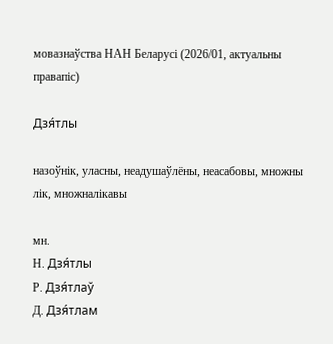мовазнаўства НАН Беларусі (2026/01, актуальны правапіс)

Дзя́тлы

назоўнік, уласны, неадушаўлёны, неасабовы, множны лік, множналікавы

мн.
Н. Дзя́тлы
Р. Дзя́тлаў
Д. Дзя́тлам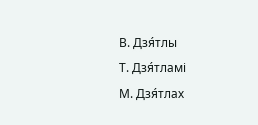В. Дзя́тлы
Т. Дзя́тламі
М. Дзя́тлах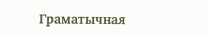Граматычная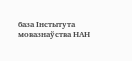база Інстытута мовазнаўства НАН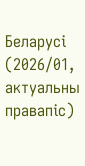Беларусі (2026/01, актуальны правапіс)